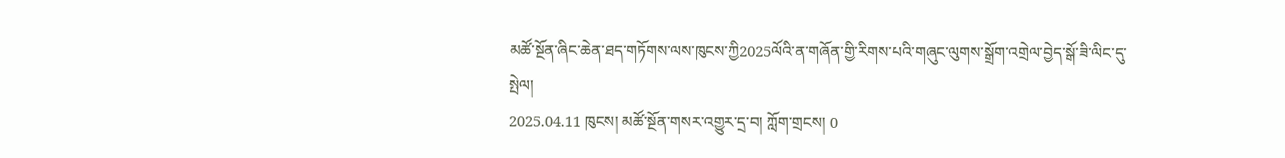མཚོ་སྔོན་ཞིང་ཆེན་ཐད་གཏོགས་ལས་ཁུངས་ཀྱི2025ལོའི་ན་གཞོན་གྱི་རིགས་པའི་གཞུང་ལུགས་སྒྲོག་འགྲེལ་བྱེད་སྒོ་ཟི་ལིང་དུ་སྤེལ།
2025.04.11 ཁུངས། མཚོ་སྔོན་གསར་འགྱུར་དྲ་བ། ཀློག་གྲངས། 0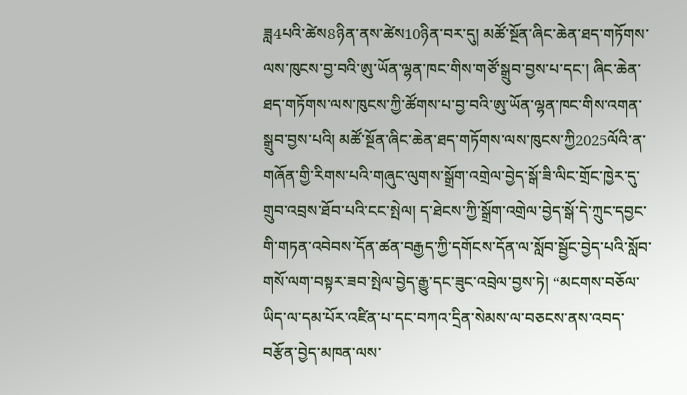ཟླ4པའི་ཚེས8ཉིན་ནས་ཚེས10ཉིན་བར་དུ། མཚོ་སྔོན་ཞིང་ཆེན་ཐད་གཏོགས་ལས་ཁུངས་བྱ་བའི་ཨུ་ཡོན་ལྷན་ཁང་གིས་གཙོ་སྒྲུབ་བྱས་པ་དང་། ཞིང་ཆེན་ཐད་གཏོགས་ལས་ཁུངས་ཀྱི་ཚོགས་པ་བྱ་བའི་ཨུ་ཡོན་ལྷན་ཁང་གིས་འགན་སྒྲུབ་བྱས་པའི། མཚོ་སྔོན་ཞིང་ཆེན་ཐད་གཏོགས་ལས་ཁུངས་ཀྱི2025ལོའི་ན་གཞོན་གྱི་རིགས་པའི་གཞུང་ལུགས་སྒྲོག་འགྲེལ་བྱེད་སྒོ་ཟི་ལིང་གྲོང་ཁྱེར་དུ་གྲུབ་འབྲས་ཐོབ་པའི་ངང་སྤེལ། ད་ཐེངས་ཀྱི་སྒྲོག་འགྲེལ་བྱེད་སྒོ་དེ་ཀྲུང་དབྱང་གི་གཏན་འབེབས་དོན་ཚན་བརྒྱད་ཀྱི་དགོངས་དོན་ལ་སློབ་སྦྱོང་བྱེད་པའི་སློབ་གསོ་ལག་བསྟར་ཟབ་སྤེལ་བྱེད་རྒྱུ་དང་ཟུང་འབྲེལ་བྱས་ཏེ། “མངགས་བཅོལ་ཡིད་ལ་དམ་པོར་འཛིན་པ་དང་བཀའ་དྲིན་སེམས་ལ་བཅངས་ནས་འབད་བརྩོན་བྱེད་མཁན་ལས་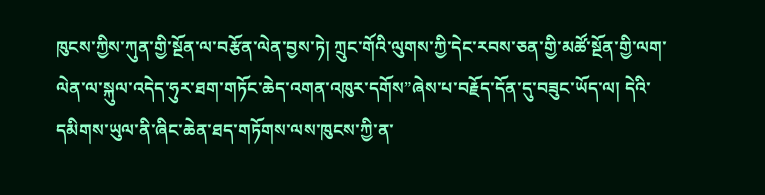ཁུངས་ཀྱིས་ཀུན་གྱི་སྔོན་ལ་བརྩོན་ལེན་བྱས་ཏེ། ཀྲུང་གོའི་ལུགས་ཀྱི་དེང་རབས་ཅན་གྱི་མཚོ་སྔོན་གྱི་ལག་ལེན་ལ་སྐུལ་འདེད་ཧུར་ཐག་གཏོང་ཆེད་འགན་འཁུར་དགོས”ཞེས་པ་བརྗོད་དོན་དུ་བཟུང་ཡོད་ལ། དེའི་དམིགས་ཡུལ་ནི་ཞིང་ཆེན་ཐད་གཏོགས་ལས་ཁུངས་ཀྱི་ན་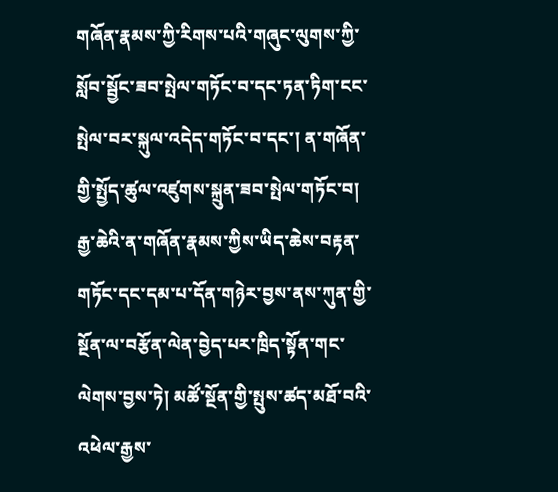གཞོན་རྣམས་ཀྱི་རིགས་པའི་གཞུང་ལུགས་ཀྱི་སློབ་སྦྱོང་ཟབ་སྤེལ་གཏོང་བ་དང་ཏན་ཏིག་ངང་སྤེལ་བར་སྐུལ་འདེད་གཏོང་བ་དང་། ན་གཞོན་གྱི་སྤྱོད་ཚུལ་འཛུགས་སྐྲུན་ཟབ་སྤེལ་གཏོང་བ། རྒྱ་ཆེའི་ན་གཞོན་རྣམས་ཀྱིས་ཡིད་ཆེས་བརྟན་གཏོང་དང་དམ་པ་དོན་གཉེར་བྱས་ནས་ཀུན་གྱི་སྔོན་ལ་བརྩོན་ལེན་བྱེད་པར་ཁྲིད་སྟོན་གང་ལེགས་བྱས་ཏེ། མཚོ་སྔོན་གྱི་སྤུས་ཚད་མཐོ་བའི་འཕེལ་རྒྱས་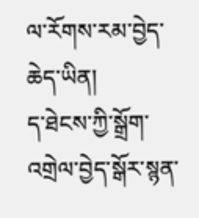ལ་རོགས་རམ་བྱེད་ཆེད་ཡིན།
ད་ཐེངས་ཀྱི་སྒྲོག་འགྲེལ་བྱེད་སྒོར་སྙན་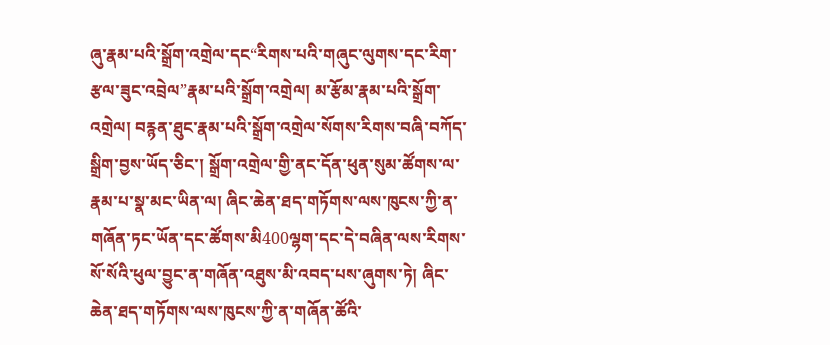ཞུ་རྣམ་པའི་སྒྲོག་འགྲེལ་དང“རིགས་པའི་གཞུང་ལུགས་དང་རིག་རྩལ་ཟུང་འབྲེལ”རྣམ་པའི་སྒྲོག་འགྲེལ། མ་རྩོམ་རྣམ་པའི་སྒྲོག་འགྲེལ། བརྙན་ཐུང་རྣམ་པའི་སྒྲོག་འགྲེལ་སོགས་རིགས་བཞི་བཀོད་སྒྲིག་བྱས་ཡོད་ཅིང་། སྒྲོག་འགྲེལ་གྱི་ནང་དོན་ཕུན་སུམ་ཚོགས་ལ་རྣམ་པ་སྣ་མང་ཡིན་ལ། ཞིང་ཆེན་ཐད་གཏོགས་ལས་ཁུངས་ཀྱི་ན་གཞོན་ཏང་ཡོན་དང་ཚོགས་མི400ལྷག་དང་དེ་བཞིན་ལས་རིགས་སོ་སོའི་ཕུལ་བྱུང་ན་གཞོན་འཐུས་མི་འབད་པས་ཞུགས་ཏེ། ཞིང་ཆེན་ཐད་གཏོགས་ལས་ཁུངས་ཀྱི་ན་གཞོན་ཚོའི་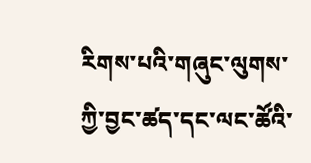རིགས་པའི་གཞུང་ལུགས་ཀྱི་བྱང་ཚད་དང་ལང་ཚོའི་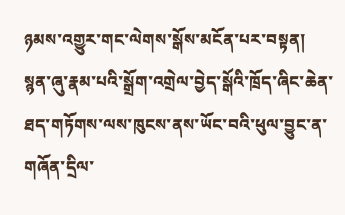ཉམས་འགྱུར་གང་ལེགས་སྒོས་མངོན་པར་བསྟན།
སྙན་ཞུ་རྣམ་པའི་སྒྲོག་འགྲེལ་བྱེད་སྒོའི་ཁྲོད་ཞིང་ཆེན་ཐད་གཏོགས་ལས་ཁུངས་ནས་ཡོང་བའི་ཕུལ་བྱུང་ན་གཞོན་དྲིལ་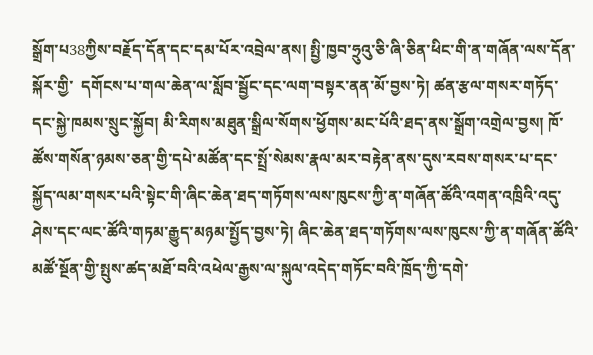སྒྲོག་པ38ཀྱིས་བརྗོད་དོན་དང་དམ་པོར་འབྲེལ་ནས། སྤྱི་ཁྱབ་ཧྲུའུ་ཅི་ཞི་ཅིན་ཕིང་གི་ན་གཞོན་ལས་དོན་སྐོར་གྱི་  དགོངས་པ་གལ་ཆེན་ལ་སློབ་སྦྱོང་དང་ལག་བསྟར་ནན་མོ་བྱས་ཏེ། ཚན་རྩལ་གསར་གཏོད་དང་སྐྱེ་ཁམས་སྲུང་སྐྱོབ། མི་རིགས་མཐུན་སྒྲིལ་སོགས་ཕྱོགས་མང་པོའི་ཐད་ནས་སྒྲོག་འགྲེལ་བྱས། ཁོ་ཚོས་གསོན་ཉམས་ཅན་གྱི་དཔེ་མཚོན་དང་སྤྲོ་སེམས་རྣལ་མར་བརྟེན་ནས་དུས་རབས་གསར་པ་དང་སྐྱོད་ལམ་གསར་པའི་སྟེང་གི་ཞིང་ཆེན་ཐད་གཏོགས་ལས་ཁུངས་ཀྱི་ན་གཞོན་ཚོའི་འགན་འཁྲིའི་འདུ་ཤེས་དང་ལང་ཚོའི་གཏམ་རྒྱུད་མཉམ་སྤྱོད་བྱས་ཏེ། ཞིང་ཆེན་ཐད་གཏོགས་ལས་ཁུངས་ཀྱི་ན་གཞོན་ཚོའི་མཚོ་སྔོན་གྱི་སྤུས་ཚད་མཐོ་བའི་འཕེལ་རྒྱས་ལ་སྐུལ་འདེད་གཏོང་བའི་ཁྲོད་ཀྱི་དགེ་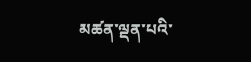མཚན་ལྡན་པའི་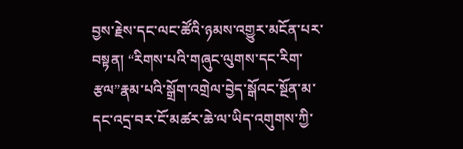བྱས་རྗེས་དང་ལང་ཚོའི་ཉམས་འགྱུར་མངོན་པར་བསྟན། “རིགས་པའི་གཞུང་ལུགས་དང་རིག་རྩལ”རྣམ་པའི་སྒྲོག་འགྲེལ་བྱེད་སྒོའང་སྔོན་མ་དང་འདྲ་བར་ངོ་མཚར་ཆེ་ལ་ཡིད་འགུགས་ཀྱི་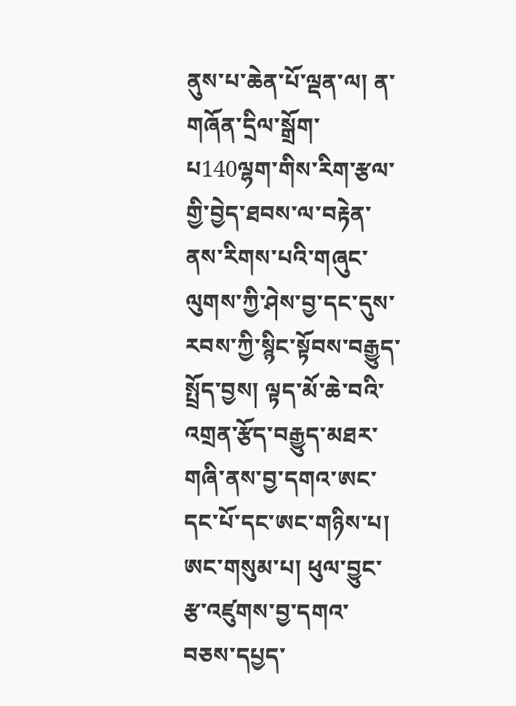ནུས་པ་ཆེན་པོ་ལྡན་ལ། ན་གཞོན་དྲིལ་སྒྲོག་པ140ལྷག་གིས་རིག་རྩལ་གྱི་བྱེད་ཐབས་ལ་བརྟེན་ནས་རིགས་པའི་གཞུང་ལུགས་ཀྱི་ཤེས་བྱ་དང་དུས་རབས་ཀྱི་སྙིང་སྟོབས་བརྒྱུད་སྤྲོད་བྱས། ལྟད་མོ་ཆེ་བའི་འགྲན་རྩོད་བརྒྱུད་མཐར་གཞི་ནས་བྱ་དགའ་ཨང་དང་པོ་དང་ཨང་གཉིས་པ། ཨང་གསུམ་པ། ཕུལ་བྱུང་རྩ་འཛུགས་བྱ་དགའ་བཅས་དཔྱད་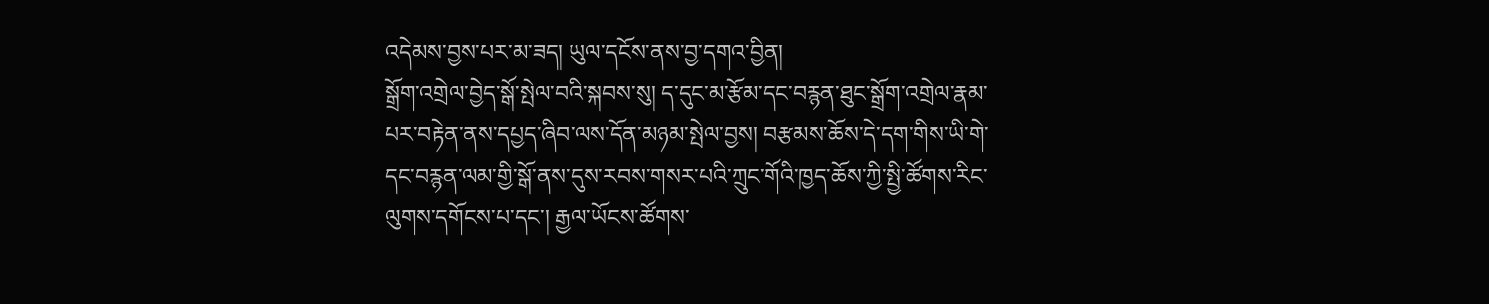འདེམས་བྱས་པར་མ་ཟད། ཡུལ་དངོས་ནས་བྱ་དགའ་བྱིན།
སྒྲོག་འགྲེལ་བྱེད་སྒོ་སྤེལ་བའི་སྐབས་སུ། ད་དུང་མ་རྩོམ་དང་བརྙན་ཐུང་སྒྲོག་འགྲེལ་རྣམ་པར་བརྟེན་ནས་དཔྱད་ཞིབ་ལས་དོན་མཉམ་སྤེལ་བྱས། བརྩམས་ཆོས་དེ་དག་གིས་ཡི་གེ་དང་བརྙན་ལམ་གྱི་སྒོ་ནས་དུས་རབས་གསར་པའི་ཀྲུང་གོའི་ཁྱད་ཆོས་ཀྱི་སྤྱི་ཚོགས་རིང་ལུགས་དགོངས་པ་དང་། རྒྱལ་ཡོངས་ཚོགས་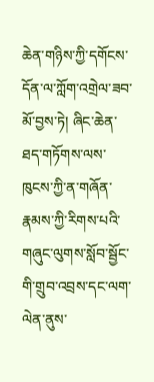ཆེན་གཉིས་ཀྱི་དགོངས་དོན་ལ་ཀློག་འགྲེལ་ཟབ་མོ་བྱས་ཏེ། ཞིང་ཆེན་ཐད་གཏོགས་ལས་ཁུངས་ཀྱི་ན་གཞོན་རྣམས་ཀྱི་རིགས་པའི་གཞུང་ལུགས་སློབ་སྦྱོང་གི་གྲུབ་འབྲས་དང་ལག་ལེན་ནུས་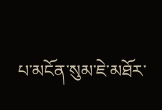པ་མངོན་སུམ་ཇེ་མཐོར་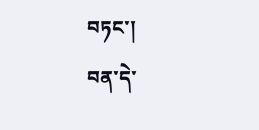བཏང་།
བན་དེ་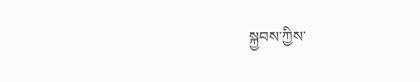སྐྱབས་ཀྱིས་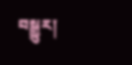བསྒྱུར།